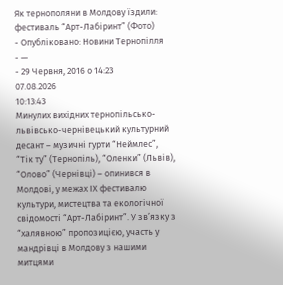Як тернополяни в Молдову їздили: фестиваль “Арт-Лабіринт” (Фото)
- Опубліковано: Новини Тернопілля
- —
- 29 Червня, 2016 о 14:23
07.08.2026
10:13:43
Минулих вихідних тернопільсько-львівсько-чернівецький культурний десант – музичні гурти “Неймлес”, “Тік ту” (Тернопіль), “Оленки” (Львів), “Олово” (Чернівці) – опинився в Молдові, у межах ІХ фестивалю культури, мистецтва та екологічної свідомості “Арт-Лабіринт”. У зв’язку з “халявною” пропозицією, участь у мандрівці в Молдову з нашими митцями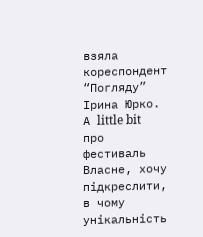взяла кореспондент “Погляду” Ірина Юрко.
А little bit про фестиваль
Власне, хочу підкреслити, в чому унікальність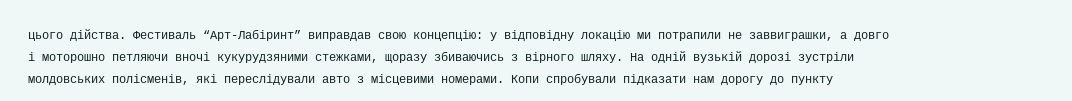цього дійства. Фестиваль “Арт-Лабіринт” виправдав свою концепцію: у відповідну локацію ми потрапили не заввиграшки, а довго і моторошно петляючи вночі кукурудзяними стежками, щоразу збиваючись з вірного шляху. На одній вузькій дорозі зустріли молдовських полісменів, які переслідували авто з місцевими номерами. Копи спробували підказати нам дорогу до пункту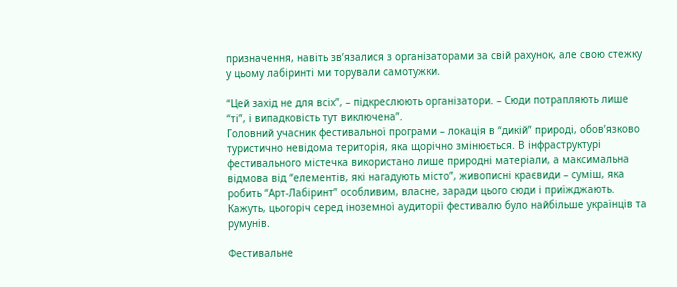призначення, навіть зв’язалися з організаторами за свій рахунок, але свою стежку у цьому лабіринті ми торували самотужки.

“Цей захід не для всіх”, – підкреслюють організатори. – Сюди потрапляють лише “ті”, і випадковість тут виключена”.
Головний учасник фестивальної програми – локація в “дикій” природі, обов’язково туристично невідома територія, яка щорічно змінюється. В інфраструктурі фестивального містечка використано лише природні матеріали, а максимальна відмова від “елементів, які нагадують місто”, живописні краєвиди – суміш, яка робить “Арт-Лабіринт” особливим, власне, заради цього сюди і приїжджають. Кажуть, цьогоріч серед іноземної аудиторії фестивалю було найбільше українців та румунів.

Фестивальне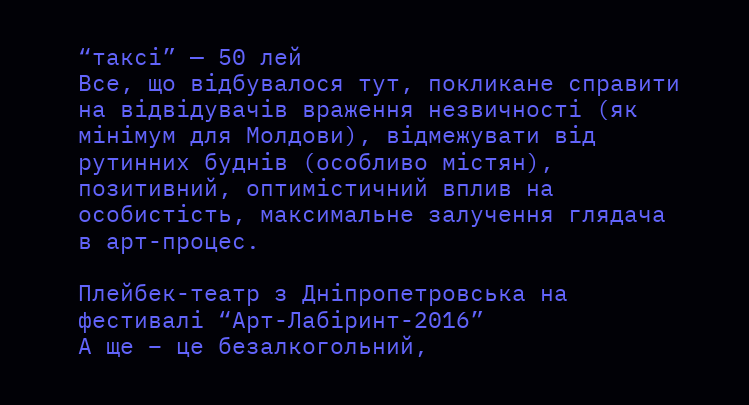“таксі” — 50 лей
Все, що відбувалося тут, покликане справити на відвідувачів враження незвичності (як мінімум для Молдови), відмежувати від рутинних буднів (особливо містян), позитивний, оптимістичний вплив на особистість, максимальне залучення глядача в арт-процес.

Плейбек-театр з Дніпропетровська на фестивалі “Арт-Лабіринт-2016”
А ще – це безалкогольний,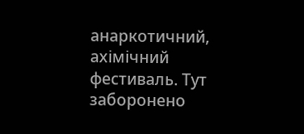анаркотичний, ахімічний фестиваль. Тут заборонено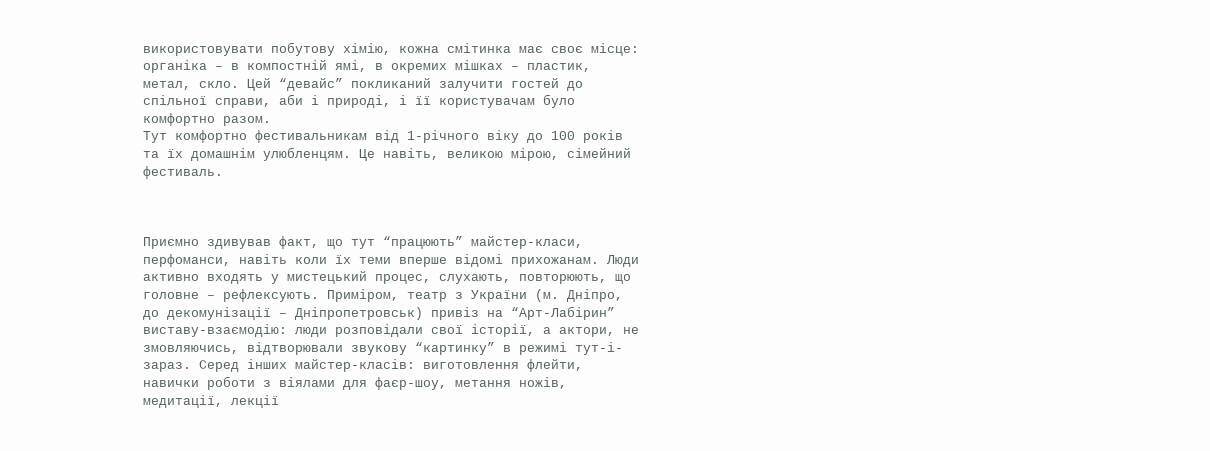використовувати побутову хімію, кожна смітинка має своє місце: органіка – в компостній ямі, в окремих мішках – пластик, метал, скло. Цей “девайс” покликаний залучити гостей до спільної справи, аби і природі, і її користувачам було комфортно разом.
Тут комфортно фестивальникам від 1-річного віку до 100 років та їх домашнім улюбленцям. Це навіть, великою мірою, сімейний фестиваль.



Приємно здивував факт, що тут “працюють” майстер-класи, перфоманси, навіть коли їх теми вперше відомі прихожанам. Люди активно входять у мистецький процес, слухають, повторюють, що головне – рефлексують. Приміром, театр з України (м. Дніпро, до декомунізації – Дніпропетровськ) привіз на “Арт-Лабірин” виставу-взаємодію: люди розповідали свої історії, а актори, не змовляючись, відтворювали звукову “картинку” в режимі тут-і-зараз. Серед інших майстер-класів: виготовлення флейти, навички роботи з віялами для фаєр-шоу, метання ножів, медитації, лекції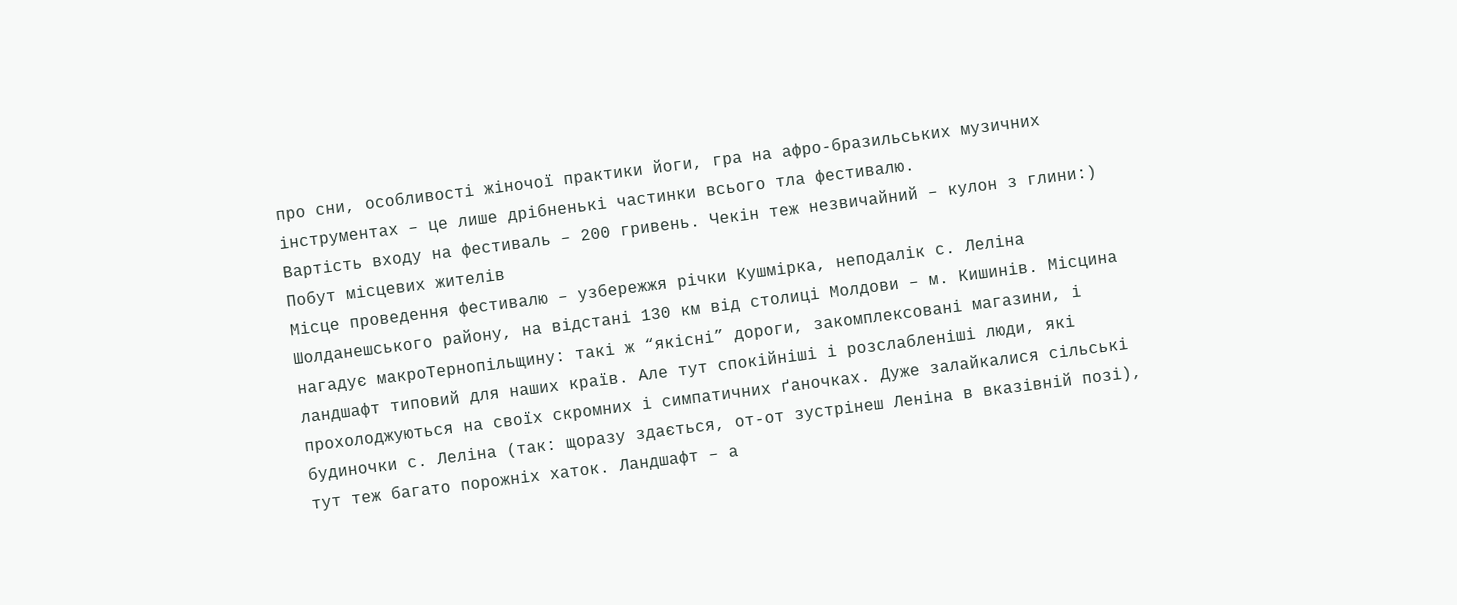про сни, особливості жіночої практики йоги, гра на афро-бразильських музичних інструментах – це лише дрібненькі частинки всього тла фестивалю.
Вартість входу на фестиваль – 200 гривень. Чекін теж незвичайний – кулон з глини:)
Побут місцевих жителів
Місце проведення фестивалю – узбережжя річки Кушмірка, неподалік с. Леліна Шолданешського району, на відстані 130 км від столиці Молдови – м. Кишинів. Місцина нагадує макроТернопільщину: такі ж “якісні” дороги, закомплексовані магазини, і ландшафт типовий для наших країв. Але тут спокійніші і розслабленіші люди, які прохолоджуються на своїх скромних і симпатичних ґаночках. Дуже залайкалися сільські будиночки с. Леліна (так: щоразу здається, от-от зустрінеш Леніна в вказівній позі), тут теж багато порожніх хаток. Ландшафт – а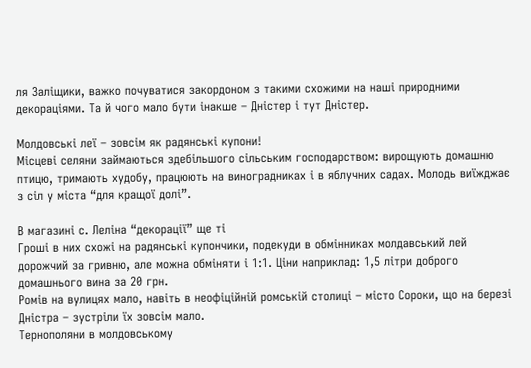ля Заліщики, важко почуватися закордоном з такими схожими на наші природними декораціями. Та й чого мало бути інакше – Дністер і тут Дністер.

Молдовські леї – зовсім як радянські купони!
Місцеві селяни займаються здебільшого сільським господарством: вирощують домашню птицю, тримають худобу, працюють на виноградниках і в яблучних садах. Молодь виїжджає з сіл у міста “для кращої долі”.

В магазині с. Леліна “декорації” ще ті
Гроші в них схожі на радянські купончики, подекуди в обмінниках молдавський лей дорожчий за гривню, але можна обміняти і 1:1. Ціни наприклад: 1,5 літри доброго домашнього вина за 20 грн.
Ромів на вулицях мало, навіть в неофіційній ромській столиці – місто Сороки, що на березі Дністра – зустріли їх зовсім мало.
Тернополяни в молдовському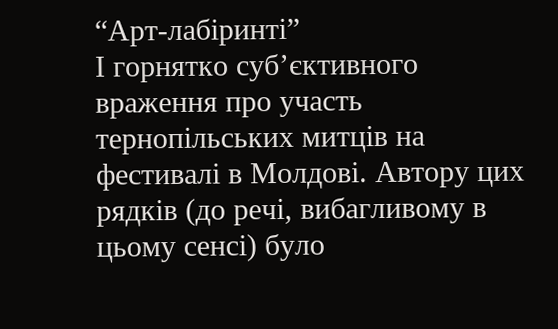“Арт-лабіринті”
І горнятко суб’єктивного враження про участь тернопільських митців на фестивалі в Молдові. Автору цих рядків (до речі, вибагливому в цьому сенсі) було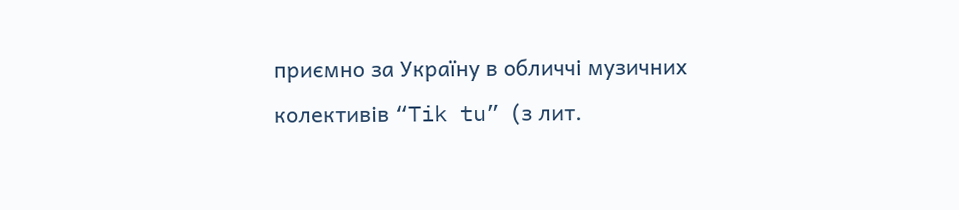приємно за Україну в обличчі музичних колективів “Tik tu” (з лит.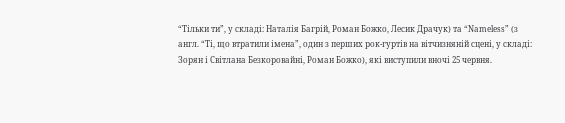“Тільки ти”, у складі: Наталія Багрій, Роман Божко, Лесик Драчук) та “Nameless” (з англ. “Ті, що втратили імена”, один з перших рок-гуртів на вітчизняній сцені, у складі: Зорян і Світлана Безкоровайні, Роман Божко), які виступили вночі 25 червня.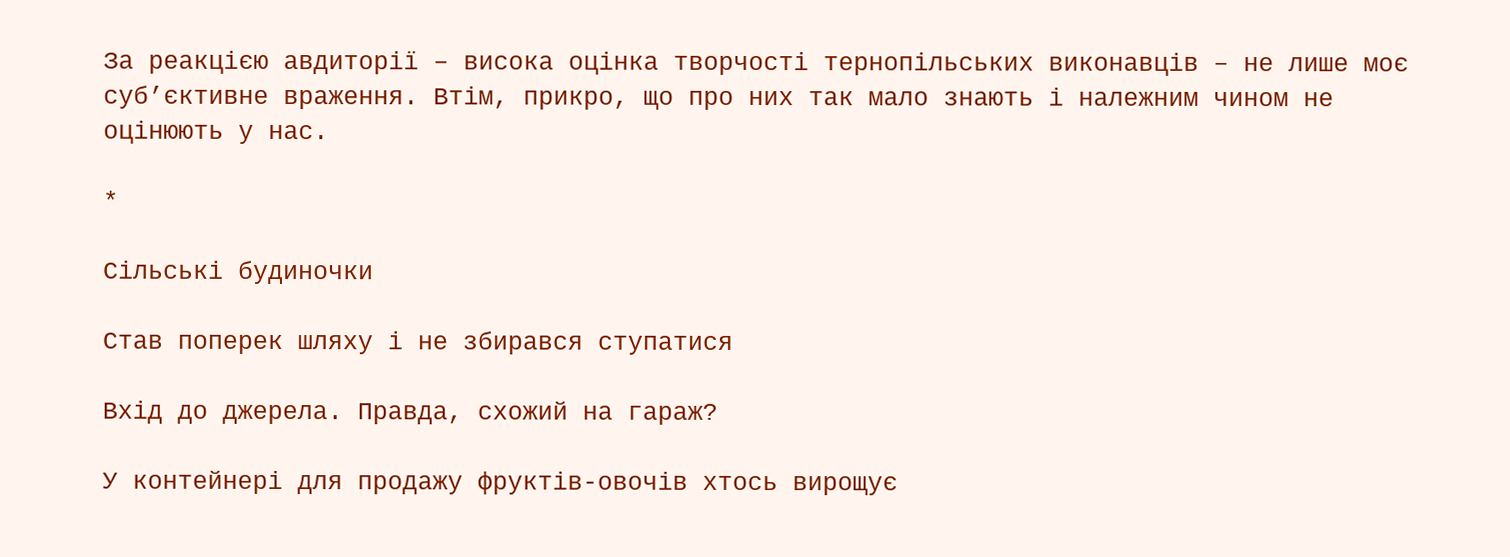За реакцією авдиторії – висока оцінка творчості тернопільських виконавців – не лише моє суб’єктивне враження. Втім, прикро, що про них так мало знають і належним чином не оцінюють у нас.

*

Сільські будиночки

Став поперек шляху і не збирався ступатися

Вхід до джерела. Правда, схожий на гараж?

У контейнері для продажу фруктів-овочів хтось вирощує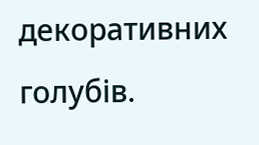декоративних голубів.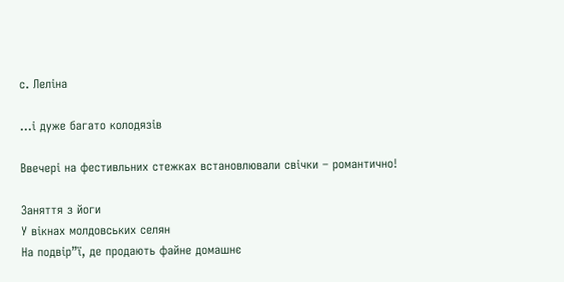с. Леліна

…і дуже багато колодязів

Ввечері на фестивльних стежках встановлювали свічки – романтично!

Заняття з йоги
У вікнах молдовських селян
На подвір”ї, де продають файне домашнє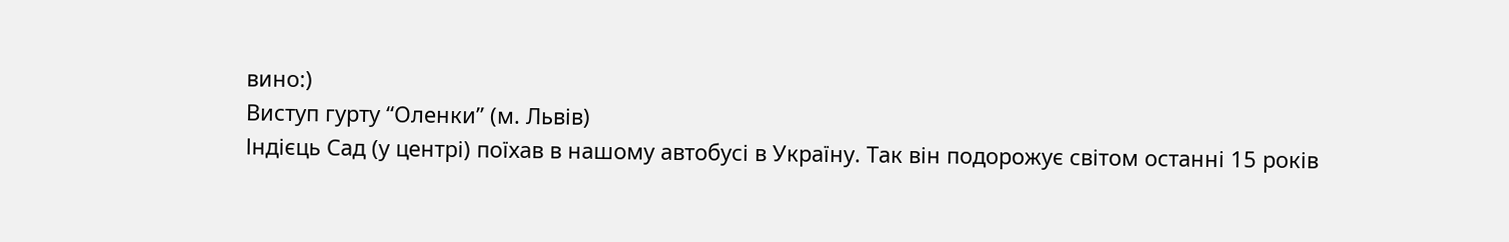вино:)
Виступ гурту “Оленки” (м. Львів)
Індієць Сад (у центрі) поїхав в нашому автобусі в Україну. Так він подорожує світом останні 15 років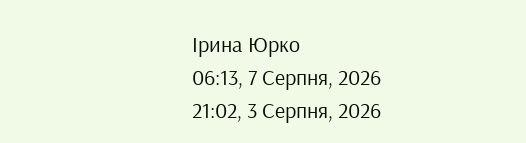Ірина Юрко
06:13, 7 Серпня, 2026
21:02, 3 Серпня, 2026